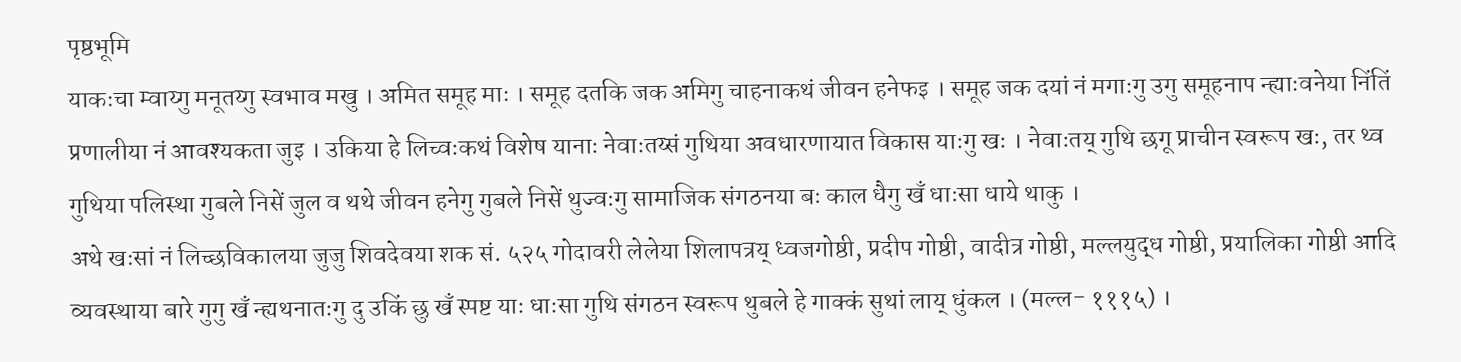पृष्ठभूमि
याकःचा म्वाय्गु मनूतय्गु स्वभाव मखु । अमित समूह माः । समूह दतकि जक अमिगु चाहनाकथं जीवन हनेफइ । समूह जक दयां नं मगाःगु उगु समूहनाप न्ह्याःवनेया निंतिं प्रणालीया नं आवश्यकता जुइ । उकिया हे लिच्वःकथं विशेष यानाः नेवाःतय्सं गुथिया अवधारणायात विकास याःगु खः । नेवाःतय् गुथि छगू प्राचीन स्वरूप खः, तर थ्व गुथिया पलिस्था गुबले निसें जुल व थथे जीवन हनेगु गुबले निसें थुज्वःगु सामाजिक संगठनया बः काल धैगु खँ धाःसा धाये थाकु ।
अथे खःसां नं लिच्छविकालया जुजु शिवदेवया शक सं. ५२५ गोदावरी लेलेया शिलापत्रय् ध्वजगोष्ठी, प्रदीप गोष्ठी, वादीत्र गोष्ठी, मल्लयुद्ध गोष्ठी, प्रयालिका गोष्ठी आदि व्यवस्थाया बारे गुगु खँ न्ह्यथनातःगु दु उकिं छु खँ स्पष्ट याः धाःसा गुथि संगठन स्वरूप थुबले हे गाक्कं सुथां लाय् धुंकल । (मल्ल- १११५) ।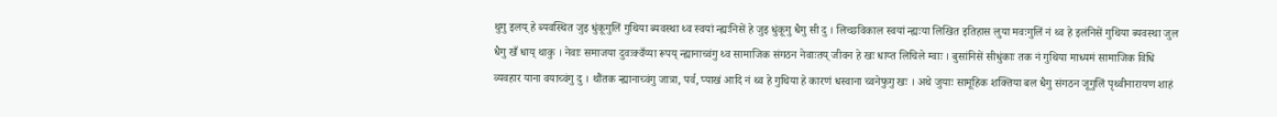थुगु इलय् हे ब्यवस्थित जुइ धुंकूगुलिं गुथिया ब्यवस्था थ्व स्वयां न्ह्यःनिसें हे जुइ धुंकूगु धैगु सी दु । लिच्छविकाल स्वयां न्ह्यःया लिखित इतिहास लुया मवःगुलिं नं थ्व हे इलंनिसें गुथिया ब्यवस्था जुल धैगु खँ धाय् थाकु । नेवाः समाजया दुवःक्वँय्या रूपय् न्ह्यानाच्वंगु थ्व सामाजिक संगठन नेवाःतय् जीवन हे खः धाय्त लिचिले म्वाः । बुसांनिसें सीधुंकाः तक नं गुथिया माध्यमं सामाजिक विधि व्यवहार याना वयाच्वंगु दु । थौंतक न्ह्यानाच्वंगु जात्रा, पर्व, प्याखं आदि नं थ्व हे गुथिया हे कारणं धस्वाना च्वनेफुगु खः । अथे जुयाः सामूहिक शक्तिया बल धैगु संगठन जूगुलिं पृथ्वीनारायण शाहं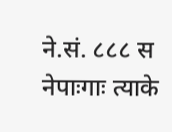ने.सं. ८८८ स नेपाःगाः त्याके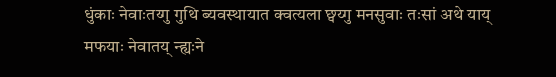धुंकाः नेवाःतय्गु गुथि ब्यवस्थायात क्वत्यला छ्वय्गु मनसुवाः तःसां अथे याय् मफयाः नेवातय् न्ह्यःने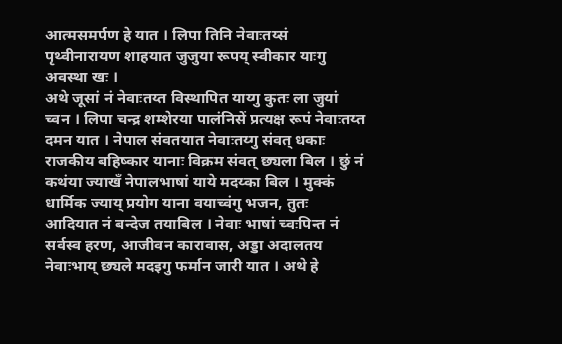आत्मसमर्पण हे यात । लिपा तिनि नेवाःतय्सं पृथ्वीनारायण शाहयात जुजुया रूपय् स्वीकार याःगु अवस्था खः ।
अथे जूसां नं नेवाःतय्त विस्थापित याय्गु कुतः ला जुयां च्वन । लिपा चन्द्र शम्शेरया पालंनिसें प्रत्यक्ष रूपं नेवाःतय्त दमन यात । नेपाल संवतयात नेवाःतय्गु संवत् धकाः राजकीय बहिष्कार यानाः विक्रम संवत् छ्यला बिल । छुं नं कथंया ज्याखँ नेपालभाषां याये मदय्का बिल । मुक्कं धार्मिक ज्याय् प्रयोग याना वयाच्वंगु भजन, तुतः आदियात नं बन्देज तयाबिल । नेवाः भाषां च्वःपिन्त नं सर्वस्व हरण, आजीवन कारावास, अड्डा अदालतय नेवाःभाय् छ्यले मदइगु फर्मान जारी यात । अथे हे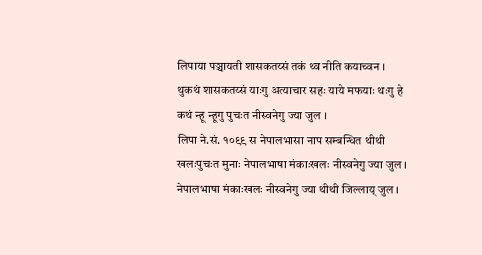लिपाया पञ्चायती शासकतय्सं तकं थ्व नीति कयाच्वन । थुकथं शासकतय्सं याःगु अत्याचार सहः याये मफयाः थःगु हे कथं न्हू न्हूगु पुचःत नीस्वनेगु ज्या जुल ।
लिपा ने.सं. १०९९ स नेपालभासा नाप सम्बन्धित थीथी खलःपुचःत मुनाः नेपालभाषा मंकाःखलः नीस्वनेगु ज्या जुल । नेपालभाषा मंकाःखलः नीस्वनेगु ज्या थीथी जिल्लाय् जुल ।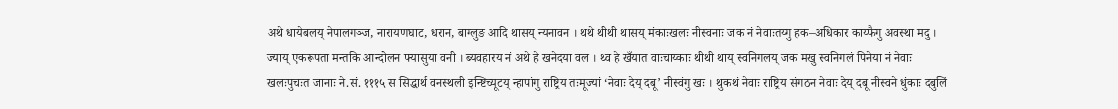अथे धायेबलय् नेपालगञ्ज, नारायणघाट, धरान, बाग्लुङ आदि थासय् न्यनावन । थथे थीथी थासय् मंकाःखलः नीस्वनाः जक नं नेवाःतय्गु हक–अधिकार काय्फैगु अवस्था मदु । ज्याय् एकरूपता मन्तकि आन्दोलन फ्यासुया वनी । ब्यवहारय नं अथे हे खनेदया वल । थ्व हे खँयात वाःचाय्काः थीथी थाय् स्वनिगलय् जक मखु स्वनिगलं पिनेया नं नेवाः खलःपुचःत जानाः ने.सं. १११५ स सिद्धार्थ वनस्थली इन्ष्टिच्यूटय् न्हापांगु राष्ट्रिय तःमूज्यां ‘नेवाः देय् दबू’ नीस्वंगु खः । थुकथं नेवाः राष्ट्रिय संगठन नेवाः देय् दबू नीस्वने धुंकाः दबुलिं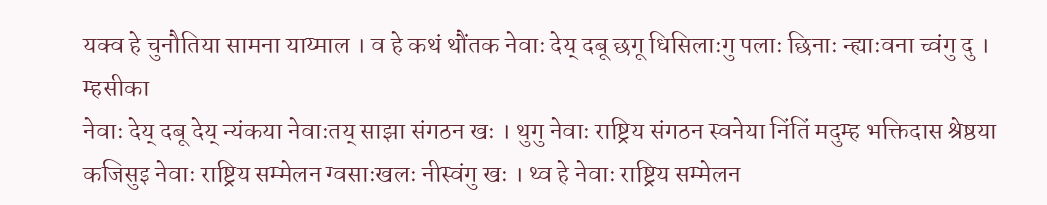यक्व हे चुनौतिया सामना याय्माल । व हे कथं थौंतक नेवाः देय् दबू छगू धिसिलाःगु पलाः छिनाः न्ह्याःवना च्वंगु दु ।
म्हसीका
नेवाः देय् दबू देय् न्यंकया नेवाःतय् साझा संगठन खः । थुगु नेवाः राष्ट्रिय संगठन स्वनेया निंतिं मदुम्ह भक्तिदास श्रेष्ठया कजिसुइ नेवाः राष्ट्रिय सम्मेलन ग्वसाःखलः नीस्वंगु खः । थ्व हे नेवाः राष्ट्रिय सम्मेलन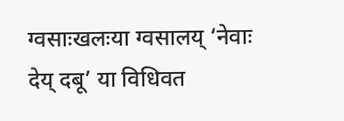ग्वसाःखलःया ग्वसालय् ‘नेवाः देय् दबू’ या विधिवत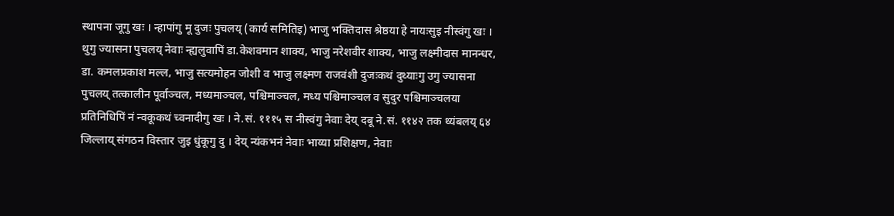स्थापना जूगु खः । न्हापांगु मू दुजः पुचलय् (कार्य समितिइ) भाजु भक्तिदास श्रेष्ठया हे नायःसुइ नीस्वंगु खः । थुगु ज्यासना पुचलय् नेवाः न्ह्यलुवापिं डा.केशवमान शाक्य, भाजु नरेशवीर शाक्य, भाजु लक्ष्मीदास मानन्धर, डा. कमलप्रकाश मल्ल, भाजु सत्यमोहन जोशी व भाजु लक्ष्मण राजवंशी दुजःकथं दुथ्याःगु उगु ज्यासना पुचलय् तत्कालीन पूर्वाञ्चल, मध्यमाञ्चल, पश्चिमाञ्चल, मध्य पश्चिमाञ्चल व सुदुर पश्चिमाञ्चलया प्रतिनिधिपिं नं न्वकूकथं च्वनादीगु खः । ने.सं. १११५ स नीस्वंगु नेवाः देय् दबू ने.सं. ११४२ तक थ्यंबलय् ६४ जिल्लाय् संगठन विस्तार जुइ धुंकूगु दु । देय् न्यंकभनं नेवाः भाय्या प्रशिक्षण, नेवाः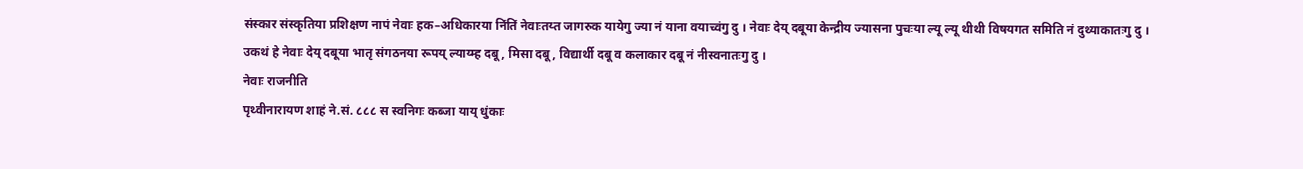संस्कार संस्कृतिया प्रशिक्षण नापं नेवाः हक–अधिकारया निंतिं नेवाःतय्त जागरुक यायेगु ज्या नं याना वयाच्वंगु दु । नेवाः देय् दबूया केन्द्रीय ज्यासना पुचःया ल्यू ल्यू थीथी विषयगत समिति नं दुथ्याकातःगु दु ।
उकथं हे नेवाः देय् दबूया भातृ संगठनया रूपय् ल्याय्म्ह दबू, मिसा दबू, विद्यार्थी दबू व कलाकार दबू नं नीस्वनातःगु दु ।
नेवाः राजनीति
पृथ्वीनारायण शाहं ने.सं. ८८८ स स्वनिगः कब्जा याय् धुंकाः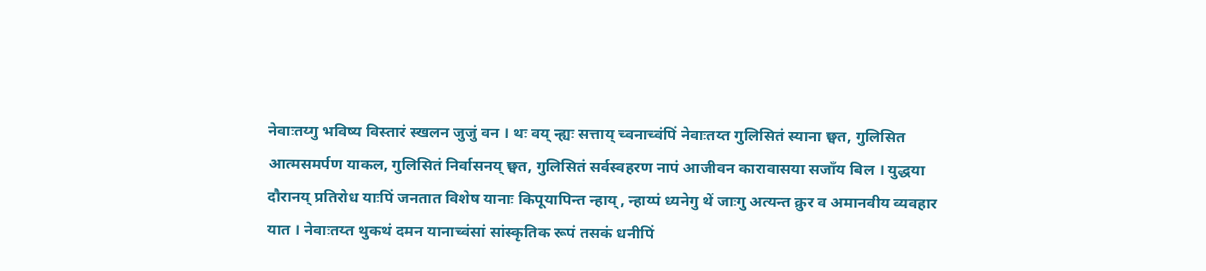नेवाःतय्गु भविष्य विस्तारं स्खलन जुजुं वन । थः वय् न्ह्यः सत्ताय् च्वनाच्वंपिं नेवाःतय्त गुलिसितं स्याना छ्वत, गुलिसित आत्मसमर्पण याकल, गुलिसितं निर्वासनय् छ्वत, गुलिसितं सर्वस्वहरण नापं आजीवन कारावासया सजाँय बिल । युद्धया दौरानय् प्रतिरोध याःपिं जनतात विशेष यानाः किपूयापिन्त न्हाय्, न्हाय्पं ध्यनेगु थें जाःगु अत्यन्त क्रुर व अमानवीय व्यवहार यात । नेवाःतय्त थुकथं दमन यानाच्वंसां सांस्कृतिक रूपं तसकं धनीपिं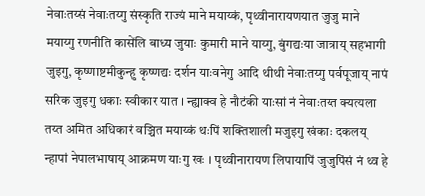नेवाःतय्सं नेवाःतय्गु संस्कृति राज्यं माने मयाय्कं, पृथ्वीनारायणयात जुजु माने मयाय्गु रणनीति कासेंलि बाध्य जुयाः कुमारी माने याय्गु, बुंगद्यःया जात्राय् सहभागी जुइगु, कृष्णाष्टमीकुन्हु कृष्णद्यः दर्शन याःवनेगु आदि थीथी नेवाःतय्गु पर्वपूजाय् नापं सरिक जुइगु धकाः स्वीकार यात । न्ह्याक्व हे नौटंकी याःसां नं नेवाःतय्त क्यत्यला तय्त अमित अधिकारं वञ्चित मयाय्कं थःपिं शक्तिशाली मजुइगु खंकाः दकलय् न्हापां नेपालभाषाय् आक्रमण याःगु खः । पृथ्वीनारायण लिपायापिं जुजुपिंसं नं थ्व हे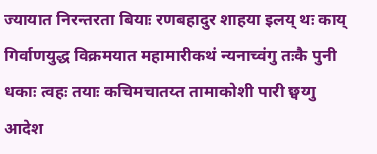ज्यायात निरन्तरता बियाः रणबहादुर शाहया इलय् थः काय् गिर्वाणयुद्ध विक्रमयात महामारीकथं न्यनाच्वंगु तःकै पुनी धकाः त्वहः तयाः कचिमचातय्त तामाकोशी पारी छ्वय्गु आदेश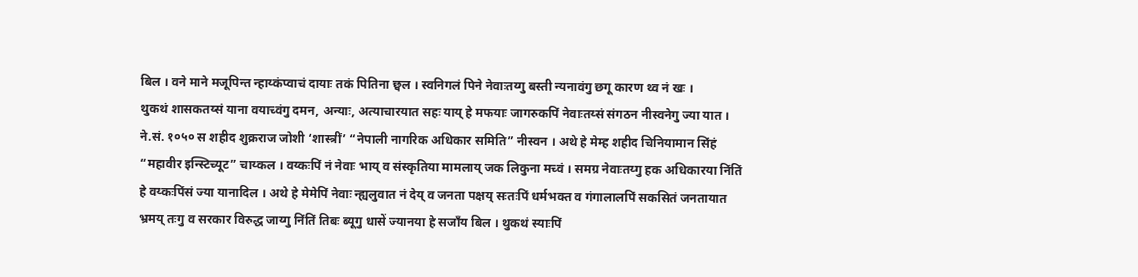बिल । वने माने मजूपिन्त न्हाय्कंप्वाचं दायाः तकं पितिना छ्वल । स्वनिगलं पिने नेवाःतय्गु बस्ती न्यनावंगु छगू कारण थ्व नं खः ।
थुकथं शासकतय्सं याना वयाच्वंगु दमन, अन्याः, अत्याचारयात सहः याय् हे मफयाः जागरुकपिं नेवाःतय्सं संगठन नीस्वनेगु ज्या यात । ने.सं. १०५० स शहीद शुक्रराज जोशी ‘शास्त्रीं’ “नेपाली नागरिक अधिकार समिति” नीस्वन । अथे हे मेम्ह शहीद चिनियामान सिंहं “महावीर इन्स्टिच्यूट” चाय्कल । वय्कःपिं नं नेवाः भाय् व संस्कृतिया मामलाय् जक लिकुना मच्वं । समग्र नेवाःतय्गु हक अधिकारया निंतिं हे वय्कःपिंसं ज्या यानादिल । अथे हे मेमेपिं नेवाः न्ह्यलुवात नं देय् व जनता पक्षय् सःतःपिं धर्मभक्त व गंगालालपिं सकसितं जनतायात भ्रमय् तःगु व सरकार विरुद्ध जाय्गु निंतिं तिबः ब्यूगु धासें ज्यानया हे सजाँय बिल । थुकथं स्याःपिं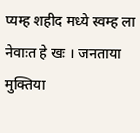प्यम्ह शहीद मध्ये स्वम्ह ला नेवाःत हे खः । जनताया मुक्तिया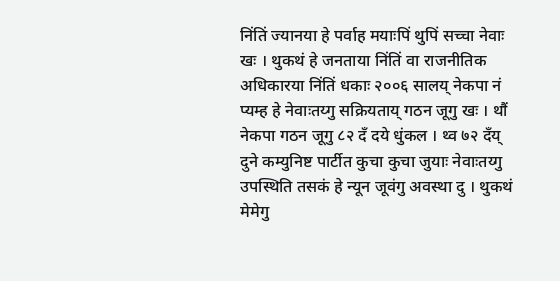निंतिं ज्यानया हे पर्वाह मयाःपिं थुपिं सच्चा नेवाः खः । थुकथं हे जनताया निंतिं वा राजनीतिक अधिकारया निंतिं धकाः २००६ सालय् नेकपा नं प्यम्ह हे नेवाःतय्गु सक्रियताय् गठन जूगु खः । थौं नेकपा गठन जूगु ८२ दँ दये धुंकल । थ्व ७२ दँय् दुने कम्युनिष्ट पार्टीत कुचा कुचा जुयाः नेवाःतय्गु उपस्थिति तसकं हे न्यून जूवंगु अवस्था दु । थुकथं मेमेगु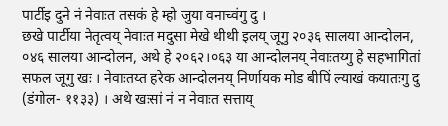पार्टीइ दुने नं नेवाःत तसकं हे म्हो जुया वनाच्वंगु दु ।
छखे पार्टीया नेतृत्वय् नेवाःत मदुसा मेखे थीथी इलय् जूगु २०३६ सालया आन्दोलन, ०४६ सालया आन्दोलन, अथे हे २०६२।०६३ या आन्दोलनय् नेवाःतय्गु हे सहभागितां सफल जूगु खः । नेवाःतय्त हरेक आन्दोलनय् निर्णायक मोड बीपिं ल्याखं कयातःगु दु (डंगोल- ११३३) । अथे खःसां नं न नेवाःत सत्ताय्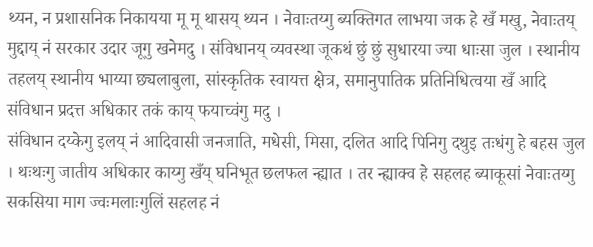थ्यन, न प्रशासनिक निकायया मू मू थासय् थ्यन । नेवाःतय्गु ब्यक्तिगत लाभया जक हे खँ मखु, नेवाःतय् मुद्दाय् नं सरकार उदार जूगु खनेमदु । संविधानय् व्यवस्था जूकथं छुं छुं सुधारया ज्या धाःसा जुल । स्थानीय तहलय् स्थानीय भाय्या छ्यलाबुला, सांस्कृतिक स्वायत्त क्षेत्र, समानुपातिक प्रतिनिधित्वया खँ आदि संविधान प्रदत्त अधिकार तकं काय् फयाच्वंगु मदु ।
संविधान दय्केगु इलय् नं आदिवासी जनजाति, मधेसी, मिसा, दलित आदि पिनिगु दथुइ तःधंगु हे बहस जुल । थःथःगु जातीय अधिकार काय्गु खँय् घनिभूत छलफल न्ह्यात । तर न्ह्याक्व हे सहलह ब्याकूसां नेवाःतय्गु सकसिया माग ज्वःमलाःगुलिं सहलह नं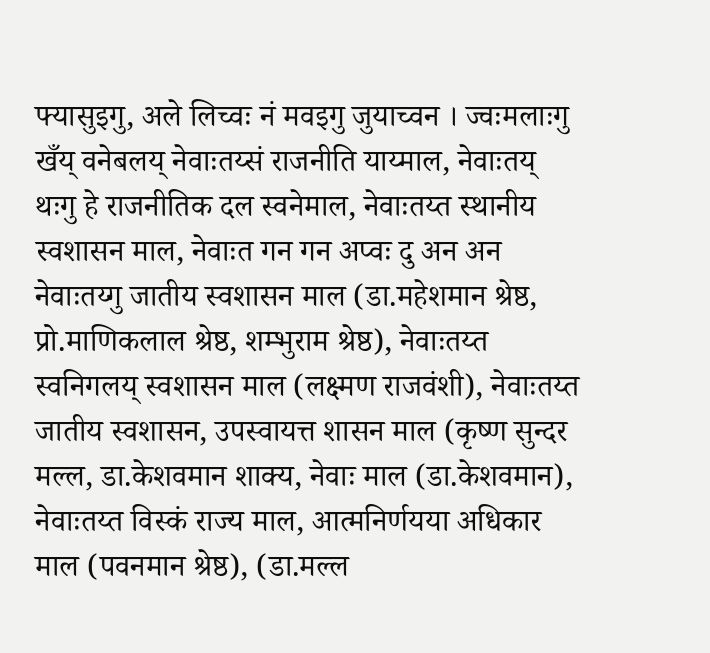फ्यासुइगु, अले लिच्वः नं मवइगु जुयाच्वन । ज्वःमलाःगु खँय् वनेबलय् नेवाःतय्सं राजनीति याय्माल, नेवाःतय् थःगु हे राजनीतिक दल स्वनेमाल, नेवाःतय्त स्थानीय स्वशासन माल, नेवाःत गन गन अप्वः दु अन अन नेवाःतय्गु जातीय स्वशासन माल (डा.महेशमान श्रेष्ठ, प्रो.माणिकलाल श्रेष्ठ, शम्भुराम श्रेष्ठ), नेवाःतय्त स्वनिगलय् स्वशासन माल (लक्ष्मण राजवंशी), नेवाःतय्त जातीय स्वशासन, उपस्वायत्त शासन माल (कृष्ण सुन्दर मल्ल, डा.केशवमान शाक्य, नेवाः माल (डा.केशवमान), नेवाःतय्त विस्कं राज्य माल, आत्मनिर्णयया अधिकार माल (पवनमान श्रेष्ठ), (डा.मल्ल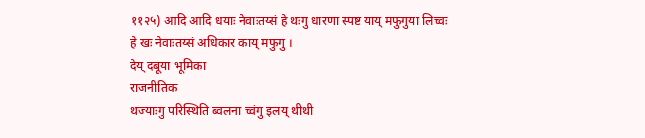११२५) आदि आदि धयाः नेवाःतय्सं हे थःगु धारणा स्पष्ट याय् मफुगुया लिच्वः हे खः नेवाःतय्सं अधिकार काय् मफुगु ।
देय् दबूया भूमिका
राजनीतिक
थज्याःगु परिस्थिति ब्वलना च्वंगु इलय् थीथी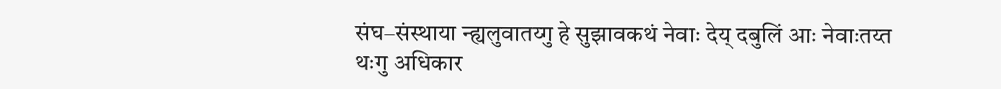संघ–संस्थाया न्ह्यलुवातय्गु हे सुझावकथं नेवाः देय् दबुलिं आः नेवाःतय्त थःगु अधिकार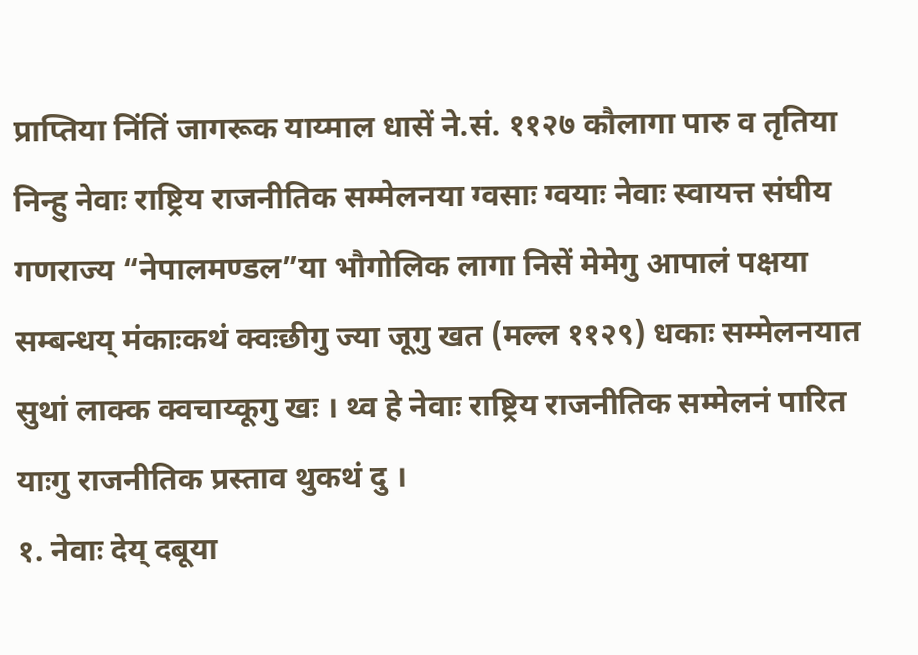प्राप्तिया निंतिं जागरूक याय्माल धासें ने.सं. ११२७ कौलागा पारु व तृतिया निन्हु नेवाः राष्ट्रिय राजनीतिक सम्मेलनया ग्वसाः ग्वयाः नेवाः स्वायत्त संघीय गणराज्य “नेपालमण्डल”या भौगोलिक लागा निसें मेमेगु आपालं पक्षया सम्बन्धय् मंकाःकथं क्वःछीगु ज्या जूगु खत (मल्ल ११२९) धकाः सम्मेलनयात सुथां लाक्क क्वचाय्कूगु खः । थ्व हे नेवाः राष्ट्रिय राजनीतिक सम्मेलनं पारित याःगु राजनीतिक प्रस्ताव थुकथं दु ।
१. नेवाः देय् दबूया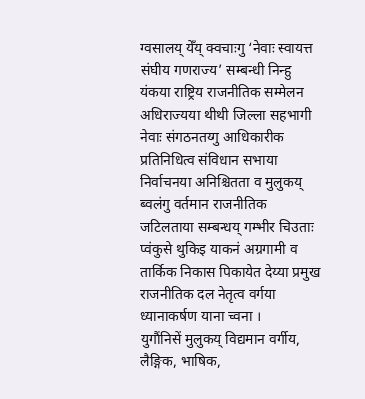ग्वसालय् येँय् क्वचाःगु ‘नेवाः स्वायत्त संघीय गणराज्य’ सम्बन्धी निन्हु यंकया राष्ट्रिय राजनीतिक सम्मेलन अधिराज्यया थीथी जिल्ला सहभागी नेवाः संगठनतय्गु आधिकारीक प्रतिनिधित्व संविधान सभाया निर्वाचनया अनिश्चितता व मुलुकय् ब्वलंगु वर्तमान राजनीतिक जटिलताया सम्बन्धय् गम्भीर चिउताः प्वंकुसे थुकिइ याकनं अग्रगामी व तार्किक निकास पिकायेत देय्या प्रमुख राजनीतिक दल नेतृत्व वर्गया ध्यानाकर्षण याना च्वना ।
युगौंनिसें मुलुकय् विद्यमान वर्गीय, लैङ्गिक, भाषिक,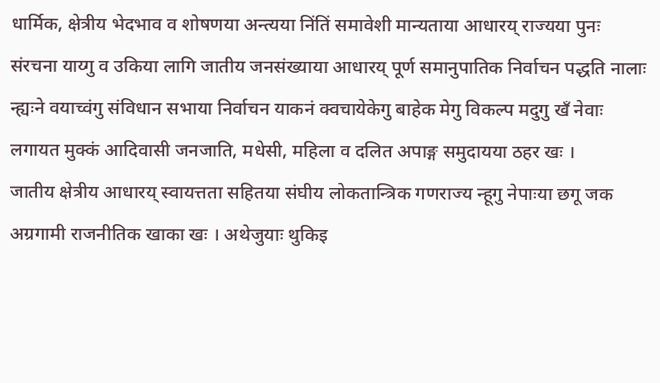धार्मिक, क्षेत्रीय भेदभाव व शोषणया अन्त्यया निंतिं समावेशी मान्यताया आधारय् राज्यया पुनः संरचना याय्गु व उकिया लागि जातीय जनसंख्याया आधारय् पूर्ण समानुपातिक निर्वाचन पद्धति नालाः न्ह्यःने वयाच्वंगु संविधान सभाया निर्वाचन याकनं क्वचायेकेगु बाहेक मेगु विकल्प मदुगु खँ नेवाः लगायत मुक्कं आदिवासी जनजाति, मधेसी, महिला व दलित अपाङ्ग समुदायया ठहर खः ।
जातीय क्षेत्रीय आधारय् स्वायत्तता सहितया संघीय लोकतान्त्रिक गणराज्य न्हूगु नेपाःया छगू जक अग्रगामी राजनीतिक खाका खः । अथेजुयाः थुकिइ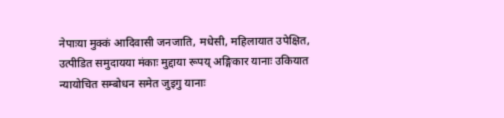नेपाःया मुक्कं आदिवासी जनजाति, मधेसी, महिलायात उपेक्षित, उत्पीडित समुदायया मंकाः मुद्दाया रूपय् अङ्गिकार यानाः उकियात न्यायोचित सम्बोधन समेत जुइगु यानाः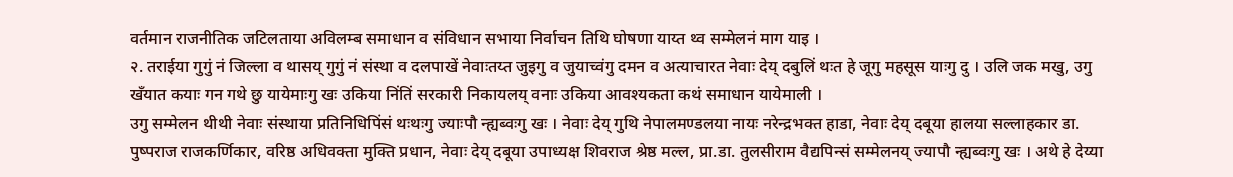वर्तमान राजनीतिक जटिलताया अविलम्ब समाधान व संविधान सभाया निर्वाचन तिथि घोषणा याय्त थ्व सम्मेलनं माग याइ ।
२. तराईया गुगुं नं जिल्ला व थासय् गुगुं नं संस्था व दलपाखें नेवाःतय्त जुइगु व जुयाच्वंगु दमन व अत्याचारत नेवाः देय् दबुलिं थःत हे जूगु महसूस याःगु दु । उलि जक मखु, उगु खँयात कयाः गन गथे छु यायेमाःगु खः उकिया निंतिं सरकारी निकायलय् वनाः उकिया आवश्यकता कथं समाधान यायेमाली ।
उगु सम्मेलन थीथी नेवाः संस्थाया प्रतिनिधिपिंसं थःथःगु ज्याःपौ न्ह्यब्वःगु खः । नेवाः देय् गुथि नेपालमण्डलया नायः नरेन्द्रभक्त हाडा, नेवाः देय् दबूया हालया सल्लाहकार डा. पुष्पराज राजकर्णिकार, वरिष्ठ अधिवक्ता मुक्ति प्रधान, नेवाः देय् दबूया उपाध्यक्ष शिवराज श्रेष्ठ मल्ल, प्रा.डा. तुलसीराम वैद्यपिन्सं सम्मेलनय् ज्यापौ न्ह्यब्वःगु खः । अथे हे देय्या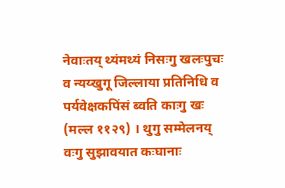नेवाःतय् थ्यंमथ्यं निसःगु खलःपुचः व न्यय्खुगू जिल्लाया प्रतिनिधि व पर्यवेक्षकपिंसं ब्वति काःगु खः (मल्ल ११२९) । थुगु सम्मेलनय् वःगु सुझावयात कःघानाः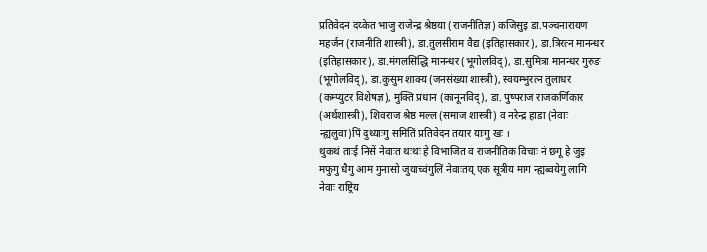प्रतिवेदन दय्केत भाजु राजेन्द्र श्रेष्ठया (राजनीतिज्ञ) कजिसुइ डा.पञ्चनारायण महर्जन (राजनीति शास्त्री), डा.तुलसीराम वैद्य (इतिहासकार), डा.त्रिरत्न मानन्धर (इतिहासकार), डा.मंगलसिद्धि मानन्धर (भूगोलविद्), डा.सुमित्रा मानन्धर गुरुङ (भूगोलविद्), डा.कुसुम शाक्य (जनसंख्या शास्त्री), स्वयम्भुरत्न तुलाधर (कम्प्युटर विशेषज्ञ), मुक्ति प्रधान (कानूनविद्), डा. पुष्पराज राजकर्णिकार (अर्थशास्त्री), शिवराज श्रेष्ठ मल्ल (समाज शास्त्री) व नरेन्द्र हाडा (नेवाः न्ह्यलुवा)पिं दुथ्याःगु समितिं प्रतिवेदन तयार याःगु खः ।
थुकथं ताःई निसें नेवाःत थःथः हे विभाजित व राजनीतिक विचाः नं छगू हे जुइ मफुगु धैगु आम गुनासो जुयाच्वंगुलिं नेवाःतय् एक सूत्रीय माग न्ह्यब्वयेगु लागि नेवाः राष्ट्रिय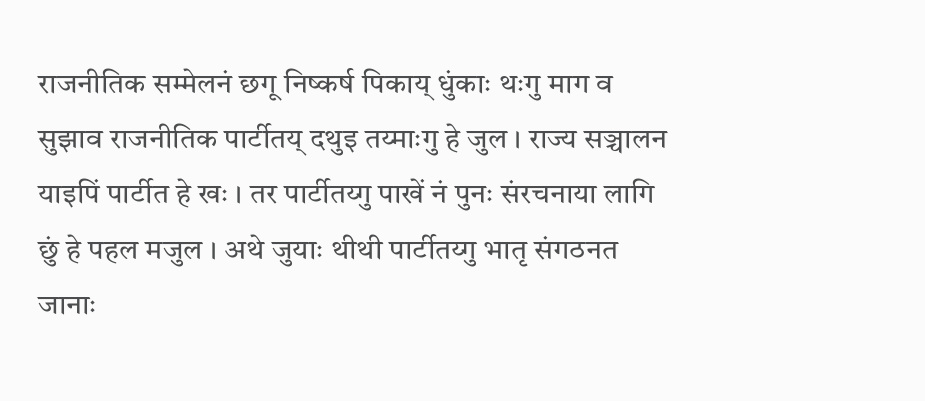राजनीतिक सम्मेलनं छगू निष्कर्ष पिकाय् धुंकाः थःगु माग व सुझाव राजनीतिक पार्टीतय् दथुइ तय्माःगु हे जुल । राज्य सञ्चालन याइपिं पार्टीत हे खः । तर पार्टीतय्गु पाखें नं पुनः संरचनाया लागि छुं हे पहल मजुल । अथे जुयाः थीथी पार्टीतय्गु भातृ संगठनत जानाः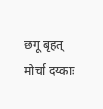छगू बृहत् मोर्चा दय्काः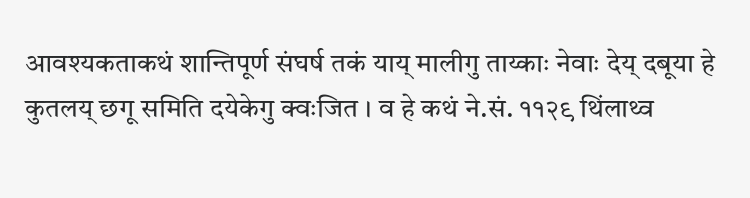आवश्यकताकथं शान्तिपूर्ण संघर्ष तकं याय् मालीगु ताय्काः नेवाः देय् दबूया हे कुतलय् छगू समिति दयेकेगु क्वःजित । व हे कथं ने.सं. ११२९ थिंलाथ्व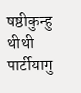षष्ठीकुन्हु थीथी पार्टीयागु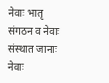नेवाः भातृ संगठन व नेवाः संस्थात जानाः नेवाः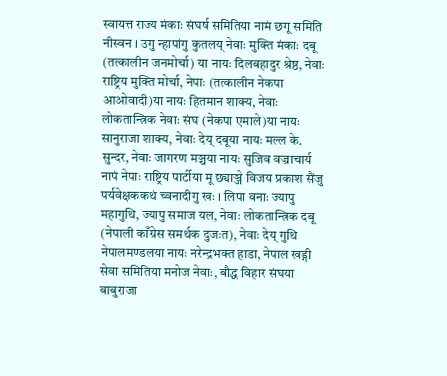स्वायत्त राज्य मंकाः संघर्ष समितिया नामं छगू समिति नीस्वन । उगु न्हापांगु कुतलय् नेवाः मुक्ति मंकाः दबू (तत्कालीन जनमोर्चा) या नायः दिलबहादुर श्रेष्ठ, नेवाः राष्ट्रिय मुक्ति मोर्चा, नेपाः (तत्कालीन नेकपा आओवादी)या नायः हितमान शाक्य, नेवाः लोकतान्त्रिक नेवाः संघ (नेकपा एमाले)या नायः सानुराजा शाक्य, नेवाः देय् दबूया नायः मल्ल के. सुन्दर, नेवाः जागरण मञ्चया नायः सुजिव वज्राचार्य नापं नेपाः राष्ट्रिय पार्टीया मू छ्याञ्जे विजय प्रकाश सैंजु पर्यवेक्षककथं च्वनादीगु खः । लिपा वनाः ज्यापु महागुथि, ज्यापु समाज यल, नेवाः लोकतान्त्रिक दबू (नेपाली काँग्रेस समर्थक दुजःत), नेवाः देय् गुथि नेपालमण्डलया नायः नरेन्द्रभक्त हाडा, नेपाल खड्गी सेवा समितिया मनोज नेवाः, बौद्ध विहार संघया बाबुराजा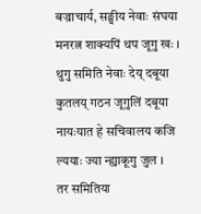बज्राचार्य, सङ्घीय नेवाः संघया मनरत्न शाक्यपिं थप जूगु खः । थुगु समिति नेवाः देय् दबूया कुतलय् गठन जूगुलिं दबूया नायःयात हे सचिवालय कजि ल्ययाः ज्या न्ह्याकूगु जुल ।
तर समितिया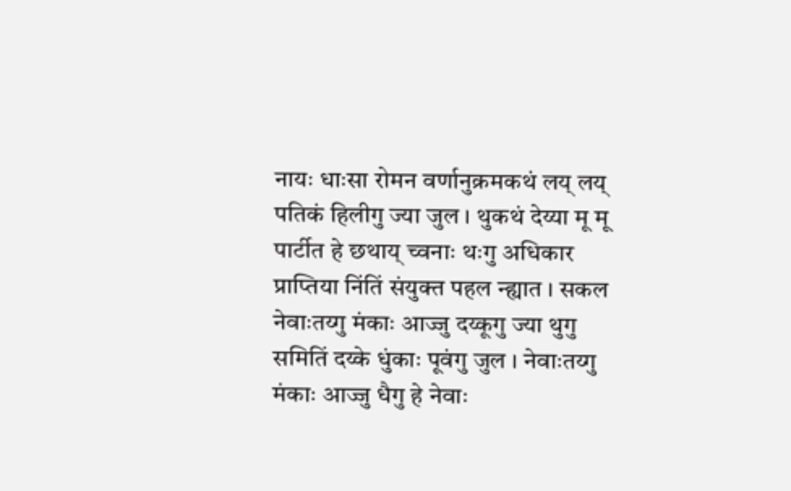नायः धाःसा रोमन वर्णानुक्रमकथं लय् लय् पतिकं हिलीगु ज्या जुल । थुकथं देय्या मू मू पार्टीत हे छथाय् च्वनाः थःगु अधिकार प्राप्तिया निंतिं संयुक्त पहल न्ह्यात । सकल नेवाःतय्गु मंकाः आज्जु दय्कूगु ज्या थुगु समितिं दय्के धुंकाः पूवंगु जुल । नेवाःतय्गु मंकाः आज्जु धैगु हे नेवाः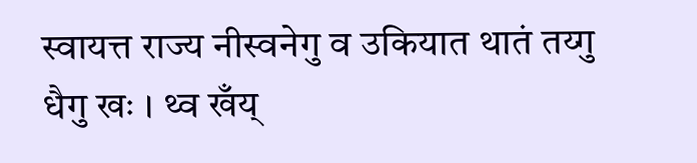स्वायत्त राज्य नीस्वनेगु व उकियात थातं तय्गु धैगु खः । थ्व खँय्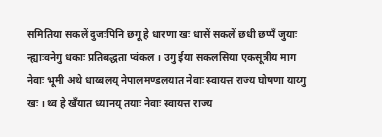समितिया सकलें दुजःपिनि छगू हे धारणा खः धासें सकलें छधी छप्पँ जुयाः न्ह्याःवनेगु धकाः प्रतिबद्धता प्वंकल । उगु ईया सकलसिया एकसूत्रीय माग नेवाः भूमी अथे धाय्बलय् नेपालमण्डलयात नेवाः स्वायत्त राज्य घोषणा याय्गु खः । थ्व हे खँयात ध्यानय् तयाः नेवाः स्वायत्त राज्य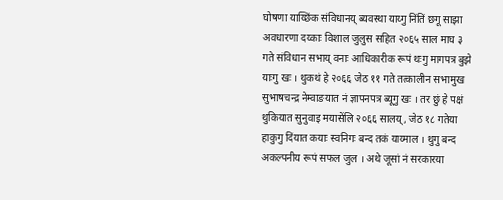घोषणा याय्छिंक संविधानय् ब्यवस्था याय्गु निंतिं छगू साझा अवधारणा दय्काः विशाल जुलुस सहित २०६५ साल माघ ३ गते संविधान सभाय् वनाः आधिकारीक रूपं थःगु मागपत्र बुझे याःगु खः । थुकथं हे २०६६ जेठ ११ गते तत्कालीन सभामुख सुभाषचन्द्र नेम्वाङयात नं ज्ञापनपत्र ब्यूगु खः । तर छुं हे पक्षं थुकियात सुनुवाइ मयासेंलि २०६६ सालय्, जेठ १८ गतेया हाकुगु दिंयात कयाः स्वनिगः बन्द तकं याय्माल । थुगु बन्द अकल्पनीय रूपं सफल जुल । अथे जूसां नं सरकारया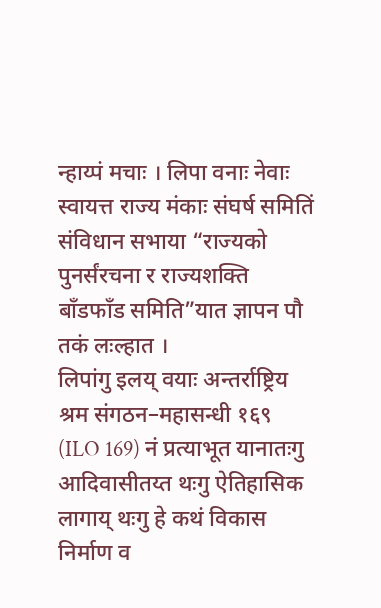न्हाय्पं मचाः । लिपा वनाः नेवाः स्वायत्त राज्य मंकाः संघर्ष समितिं संविधान सभाया “राज्यको पुनर्संरचना र राज्यशक्ति बाँडफाँड समिति”यात ज्ञापन पौ तकं लःल्हात ।
लिपांगु इलय् वयाः अन्तर्राष्ट्रिय श्रम संगठन–महासन्धी १६९ (ILO 169) नं प्रत्याभूत यानातःगु आदिवासीतय्त थःगु ऐतिहासिक लागाय् थःगु हे कथं विकास निर्माण व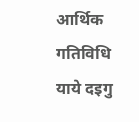आर्थिक गतिविधि याये दइगु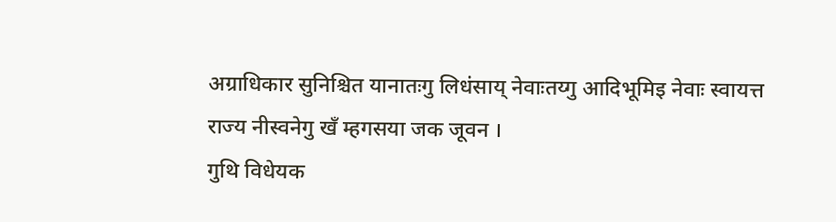अग्राधिकार सुनिश्चित यानातःगु लिधंसाय् नेवाःतय्गु आदिभूमिइ नेवाः स्वायत्त राज्य नीस्वनेगु खँ म्हगसया जक जूवन ।
गुथि विधेयक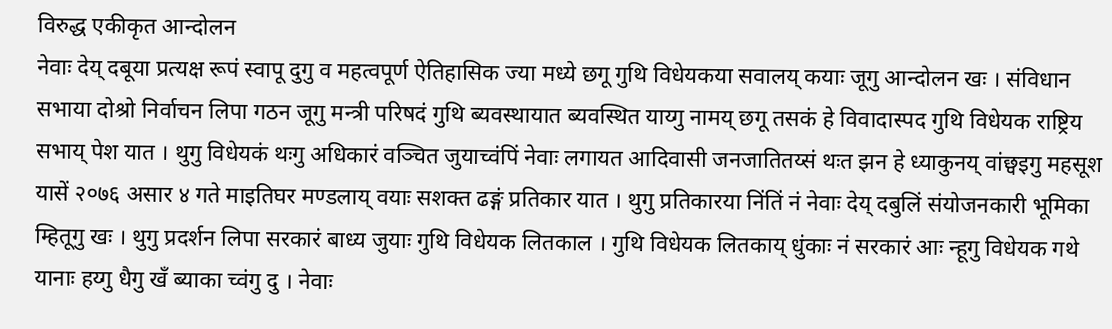विरुद्ध एकीकृत आन्दोलन
नेवाः देय् दबूया प्रत्यक्ष रूपं स्वापू दुगु व महत्वपूर्ण ऐतिहासिक ज्या मध्ये छगू गुथि विधेयकया सवालय् कयाः जूगु आन्दोलन खः । संविधान सभाया दोश्रो निर्वाचन लिपा गठन जूगु मन्त्री परिषदं गुथि ब्यवस्थायात ब्यवस्थित याय्गु नामय् छगू तसकं हे विवादास्पद गुथि विधेयक राष्ट्रिय सभाय् पेश यात । थुगु विधेयकं थःगु अधिकारं वञ्चित जुयाच्वंपिं नेवाः लगायत आदिवासी जनजातितय्सं थःत झन हे ध्याकुनय् वांछ्वइगु महसूश यासें २०७६ असार ४ गते माइतिघर मण्डलाय् वयाः सशक्त ढङ्गं प्रतिकार यात । थुगु प्रतिकारया निंतिं नं नेवाः देय् दबुलिं संयोजनकारी भूमिका म्हितूगु खः । थुगु प्रदर्शन लिपा सरकारं बाध्य जुयाः गुथि विधेयक लितकाल । गुथि विधेयक लितकाय् धुंकाः नं सरकारं आः न्हूगु विधेयक गथे यानाः हय्गु धैगु खँ ब्याका च्वंगु दु । नेवाः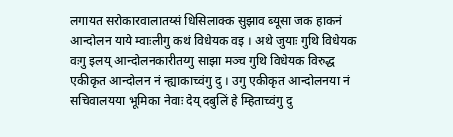लगायत सरोकारवालातय्सं धिसिलाक्क सुझाव ब्यूसा जक हाकनं आन्दोलन याये म्वाःलीगु कथं विधेयक वइ । अथे जुयाः गुथि विधेयक वःगु इलय् आन्दोलनकारीतय्गु साझा मञ्च गुथि विधेयक विरुद्ध एकीकृत आन्दोलन नं न्ह्याकाच्वंगु दु । उगु एकीकृत आन्दोलनया नं सचिवालयया भूमिका नेवाः देय् दबुलिं हे म्हिताच्वंगु दु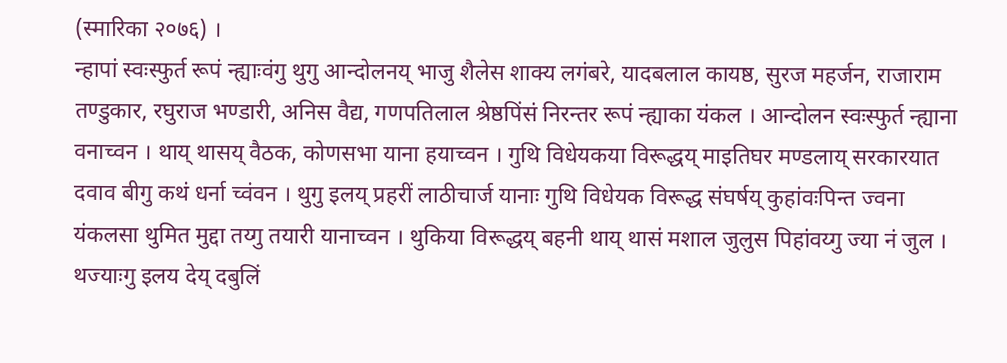(स्मारिका २०७६) ।
न्हापां स्वःस्फुर्त रूपं न्ह्याःवंगु थुगु आन्दोलनय् भाजु शैलेस शाक्य लगंबरे, यादबलाल कायष्ठ, सुरज महर्जन, राजाराम तण्डुकार, रघुराज भण्डारी, अनिस वैद्य, गणपतिलाल श्रेष्ठपिंसं निरन्तर रूपं न्ह्याका यंकल । आन्दोलन स्वःस्फुर्त न्ह्याना वनाच्वन । थाय् थासय् वैठक, कोणसभा याना हयाच्वन । गुथि विधेयकया विरूद्धय् माइतिघर मण्डलाय् सरकारयात दवाव बीगु कथं धर्ना च्वंवन । थुगु इलय् प्रहरीं लाठीचार्ज यानाः गुथि विधेयक विरूद्ध संघर्षय् कुहांवःपिन्त ज्वना यंकलसा थुमित मुद्दा तय्गु तयारी यानाच्वन । थुकिया विरूद्धय् बहनी थाय् थासं मशाल जुलुस पिहांवय्गु ज्या नं जुल ।
थज्याःगु इलय देय् दबुलिं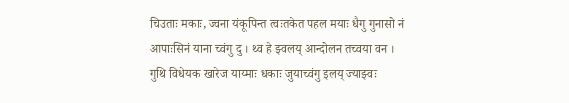चिउताः मकाः, ज्वना यंकूपिन्त त्वःतकेत पहल मयाः धैगु गुनासो नं आपाःसिनं याना च्वंगु दु । थ्व हे झ्वलय् आन्दोलन तच्वया वन । गुथि विधेयक खारेज याय्माः धकाः जुयाच्वंगु इलय् ज्याझ्वः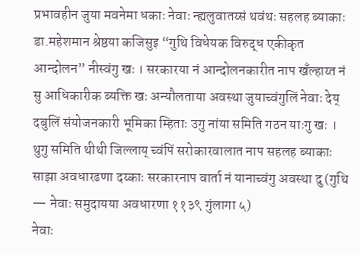प्रभावहीन जुया मवनेमा धकाः नेवाः न्ह्यलुवातय्सं थवंथः सहलह ब्याकाः डा.महेशमान श्रेष्ठया कजिसुइ “गुथि विधेयक विरुद्ध एकीकृत आन्दोलन” नीस्वंगु खः । सरकारया नं आन्दोलनकारीत नाप खँल्हाय्त नं सु आधिकारीक ब्यक्ति खः अन्यौलताया अवस्था जुयाच्वंगुलिं नेवाः देय् दबुलिं संयोजनकारी भूमिका म्हिताः उगु नांया समिति गठन याःगु खः । थुगु समिति थीथी जिल्लाय् च्वंपिं सरोकारवालात नाप सहलह ब्याकाः साझा अवधारढणा दय्काः सरकारनाप वार्ता नं यानाच्वंगु अवस्था दु (गुथि — नेवाः समुदायया अवधारणा ११३९ गुंलागा ५)
नेवाः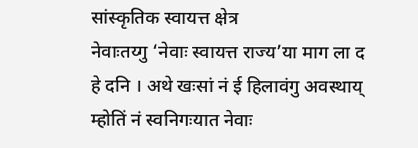सांस्कृतिक स्वायत्त क्षेत्र
नेवाःतय्गु ‘नेवाः स्वायत्त राज्य’या माग ला द हे दनि । अथे खःसां नं ई हिलावंगु अवस्थाय् म्होतिं नं स्वनिगःयात नेवाः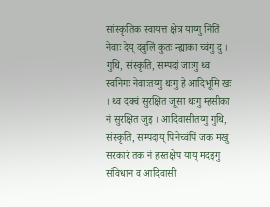सांस्कृतिक स्वायत्त क्षेत्र याय्गु निंतिं नेवाः देय् दबुलिं कुतः न्ह्याका च्वंगु दु । गुथि, संस्कृति, सम्पदां जाःगु थ्व स्वनिगः नेवाःतय्गु थःगु हे आदिभूमि खः । थ्व दक्वं सुरक्षित जूसा थःगु म्हसीका नं सुरक्षित जुइ । आदिवासीतय्गु गुथि, संस्कृति, सम्पदाय् पिनेच्वंपिं जक मखु सरकारं तक नं हस्तक्षेप याय् मदइगु संविधान व आदिवासी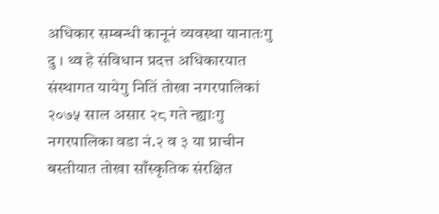अधिकार सम्बन्धी कानूनं व्यवस्था यानातःगु दु । थ्व हे संविधान प्रदत्त अधिकारयात संस्थागत यायेगु नितिं तोखा नगरपालिकां २०७५ साल असार २८ गते न्ह्याःगु नगरपालिका वडा नं.२ व ३ या प्राचीन बस्तीयात तोखा साँस्कृतिक संरक्षित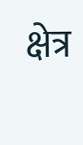क्षेत्र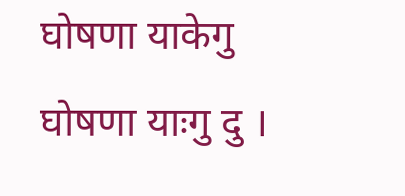घोषणा याकेगु घोषणा याःगु दु ।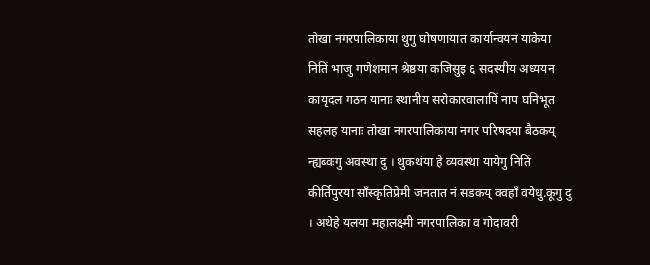तोखा नगरपालिकाया थुगु घोषणायात कार्यान्वयन याकेया नितिं भाजु गणेशमान श्रेष्ठया कजिसुइ ६ सदस्यीय अध्ययन कायृदल गठन यानाः स्थानीय सरोकारवालापिं नाप घनिभूत सहलह यानाः तोखा नगरपालिकाया नगर परिषदया बैठकय् न्ह्यब्वःगु अवस्था दु । थुकथंया हे व्यवस्था यायेगु नितिं कीर्तिपुरया साँस्कृतिप्रेमी जनतात नं सडकय् क्वहाँ वयेधु.कूगु दु । अथेहे यलया महालक्ष्मी नगरपालिका व गोदावरी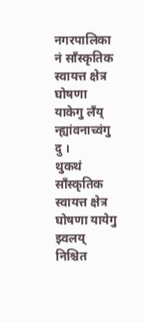नगरपालिका नं साँस्कृतिक स्वायत्त क्षेत्र घोषणा याकेगु लँय् न्ह्यांवनाच्वंगु दु ।
थुकथं साँस्कृतिक स्वायत्त क्षेत्र घोषणा यायेगु झ्वलय् निश्चित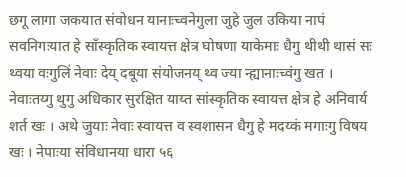छगू लागा जकयात संवोधन यानाःच्वनेगुला जुहे जुल उकिया नापं सवनिगःयात हे साँस्कृतिक स्वायत्त क्षेत्र घोषणा याकेमाः धैगु थीथी थासं सः थ्वया वःगुलिं नेवाः देय् दबूया संयोजनय् थ्व ज्या न्ह्यानाःच्वंगु खत । नेवाःतय्गु थुगु अधिकार सुरक्षित याय्त सांस्कृतिक स्वायत्त क्षेत्र हे अनिवार्य शर्त खः । अथे जुयाः नेवाः स्वायत्त व स्वशासन धैगु हे मदय्कं मगाःगु विषय खः । नेपाःया संविधानया धारा ५६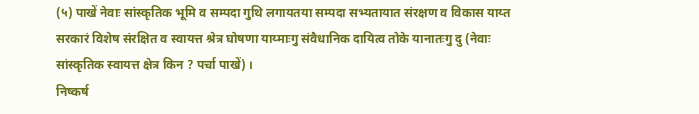(५) पाखें नेवाः सांस्कृतिक भूमि व सम्पदा गुथि लगायतया सम्पदा सभ्यतायात संरक्षण व विकास याय्त सरकारं विशेष संरक्षित व स्वायत्त श्रेत्र घोषणा याय्माःगु संवैधानिक दायित्व तोके यानातःगु दु (नेवाः सांस्कृतिक स्वायत्त क्षेत्र किन ? पर्चा पाखें) ।
निष्कर्ष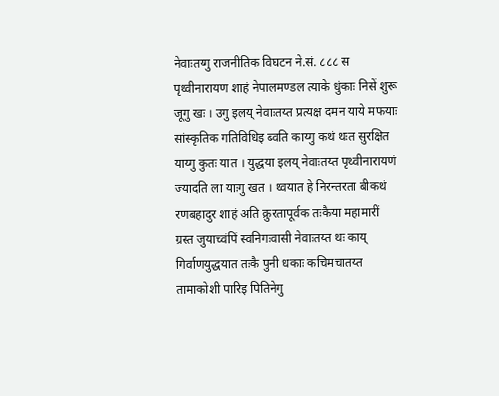नेवाःतय्गु राजनीतिक विघटन ने.सं. ८८८ स पृथ्वीनारायण शाहं नेपालमण्डल त्याके धुंकाः निसें शुरू जूगु खः । उगु इलय् नेवाःतय्त प्रत्यक्ष दमन याये मफयाः सांस्कृतिक गतिविधिइ ब्वति काय्गु कथं थःत सुरक्षित याय्गु कुतः यात । युद्धया इलय् नेवाःतय्त पृथ्वीनारायणं ज्यादति ला याःगु खत । थ्वयात हे निरन्तरता बीकथं रणबहादुर शाहं अति क्रुरतापूर्वक तःकैया महामारीं ग्रस्त जुयाच्वंपिं स्वनिगःवासी नेवाःतय्त थः काय् गिर्वाणयुद्धयात तःकै पुनी धकाः कचिमचातय्त तामाकोशी पारिइ पितिनेगु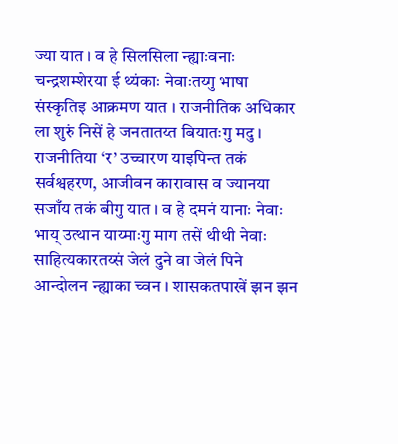ज्या यात । व हे सिलसिला न्ह्याःवनाः चन्द्रशम्शेरया ई थ्यंकाः नेवाःतय्गु भाषा संस्कृतिइ आक्रमण यात । राजनीतिक अधिकार ला शुरुं निसें हे जनतातय्त बियातःगु मदु । राजनीतिया ‘र’ उच्चारण याइपिन्त तकं सर्वश्वहरण, आजीवन कारावास व ज्यानया सजाँय तकं बीगु यात । व हे दमनं यानाः नेवाः भाय् उत्थान याय्माःगु माग तसें थीथी नेवाः साहित्यकारतय्सं जेलं दुने वा जेलं पिने आन्दोलन न्ह्याका च्वन । शासकतपाखें झन झन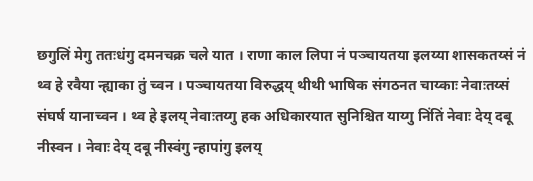छगुलिं मेगु ततःधंगु दमनचक्र चले यात । राणा काल लिपा नं पञ्चायतया इलय्या शासकतय्सं नं थ्व हे रवैया न्ह्याका तुं च्वन । पञ्चायतया विरुद्धय् थीथी भाषिक संगठनत चाय्काः नेवाःतय्सं संघर्ष यानाच्वन । थ्व हे इलय् नेवाःतय्गु हक अधिकारयात सुनिश्चित याय्गु निंतिं नेवाः देय् दबू नीस्वन । नेवाः देय् दबू नीस्वंगु न्हापांगु इलय्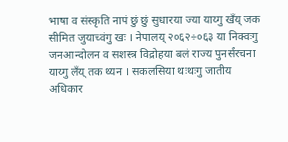भाषा व संस्कृति नापं छुं छुं सुधारया ज्या याय्गु खँय् जक सीमित जुयाच्वंगु खः । नेपालय् २०६२÷०६३ या निक्वःगु जनआन्दोलन व सशस्त्र विद्रोहया बलं राज्य पुनर्संरचना याय्गु लँय् तक थ्यन । सकलसिया थःथःगु जातीय अधिकार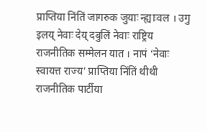प्राप्तिया निंतिं जागरुक जुयाः न्ह्याःवल । उगु इलय् नेवाः देय् दबुलिं नेवाः राष्ट्रिय राजनीतिक सम्मेलन यात । नापं ‘नेवाः स्वायत्त राज्य’ प्राप्तिया निंतिं थीथी राजनीतिक पार्टीया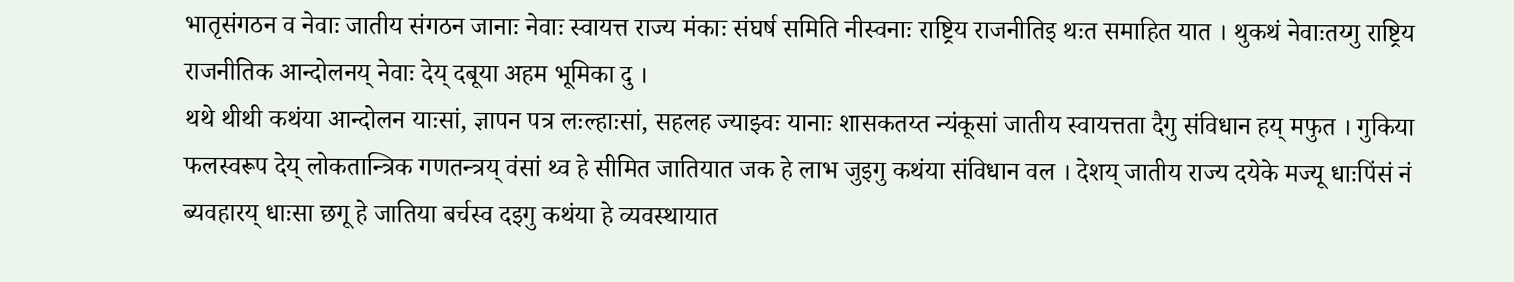भातृसंगठन व नेवाः जातीय संगठन जानाः नेवाः स्वायत्त राज्य मंकाः संघर्ष समिति नीस्वनाः राष्ट्रिय राजनीतिइ थःत समाहित यात । थुकथं नेवाःतय्गु राष्ट्रिय राजनीतिक आन्दोलनय् नेवाः देय् दबूया अहम भूमिका दु ।
थथे थीथी कथंया आन्दोलन याःसां, ज्ञापन पत्र लःल्हाःसां, सहलह ज्याझ्वः यानाः शासकतय्त न्यंकूसां जातीय स्वायत्तता दैगु संविधान हय् मफुत । गुकिया फलस्वरूप देय् लोकतान्त्रिक गणतन्त्रय् वंसां थ्व हे सीमित जातियात जक हे लाभ जुइगु कथंया संविधान वल । देशय् जातीय राज्य दयेके मज्यू धाःपिंसं नं ब्यवहारय् धाःसा छगू हे जातिया बर्चस्व दइगु कथंया हे व्यवस्थायात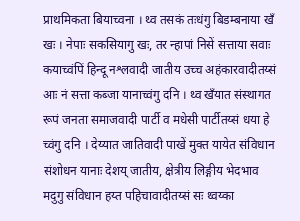प्राथमिकता बियाच्वना । थ्व तसकं तःधंगु बिडम्बनाया खँ खः । नेपाः सकसियागु खः, तर न्हापां निसें सत्ताया सवाः कयाच्वंपिं हिन्दू नश्लवादी जातीय उच्च अहंकारवादीतय्सं आः नं सत्ता कब्जा यानाच्वंगु दनि । थ्व खँयात संस्थागत रूपं जनता समाजवादी पार्टी व मधेसी पार्टीतय्सं धया हे च्वंगु दनि । देय्यात जातिवादी पाखें मुक्त यायेत संविधान संशोधन यानाः देशय् जातीय, क्षेत्रीय लिङ्गीय भेदभाव मदुगु संविधान हय्त पहिचावादीतय्सं सः थ्वय्का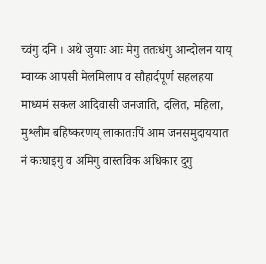च्वंगु दनि । अथे जुयाः आः मेगु ततःधंगु आन्दोलन याय् म्वाय्क आपसी मेलमिलाप व सौहार्दपूर्ण सहलहया माध्यमं सकल आदिवासी जनजाति, दलित, महिला, मुश्लीम बहिष्करणय् लाकातःपिं आम जनसमुदाययात नं कःघाइगु व अमिगु वास्तविक अधिकार दुगु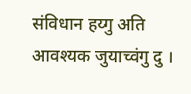संविधान हय्गु अति आवश्यक जुयाच्वंगु दु ।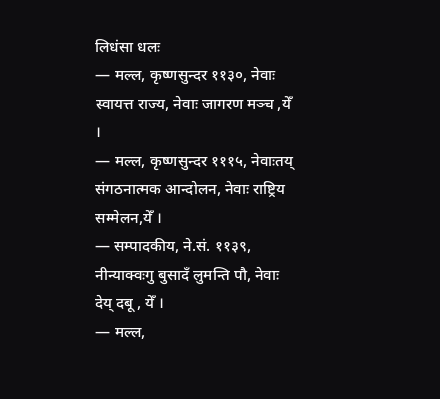लिधंसा धलः
— मल्ल, कृष्णसुन्दर ११३०, नेवाः स्वायत्त राज्य, नेवाः जागरण मञ्च ,येँ ।
— मल्ल, कृष्णसुन्दर १११५, नेवाःतय् संगठनात्मक आन्दोलन, नेवाः राष्ट्रिय सम्मेलन,येँ ।
— सम्पादकीय, ने.सं. ११३९, नीन्याक्वःगु बुसादँ लुमन्ति पौ, नेवाः देय् दबू , येँ ।
— मल्ल,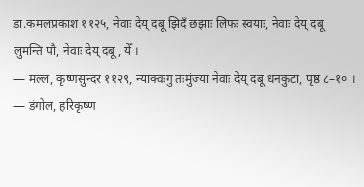डा.कमलप्रकाश ११२५, नेवाः देय् दबू झिदँ छझाः लिफः स्वयाः, नेवाः देय् दबू
लुमन्ति पौ, नेवाः देय् दबू, येँ ।
— मल्ल, कृष्णसुन्दर ११२९, न्याक्वःगु तःमुंज्या नेवाः देय् दबू धनकुटा, पृष्ठ ८–१० ।
— डंगोल, हरिकृष्ण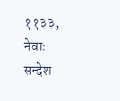११३३, नेवाः सन्देश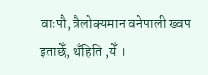वाःपौ, त्रैलोक्यमान वनेपाली ख्वप इताछेँ, थँहिति ,येँ ।